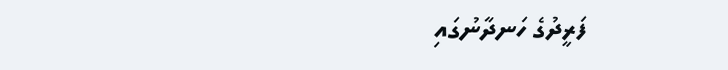ފަރީދުގެ ހަނދާނުގައި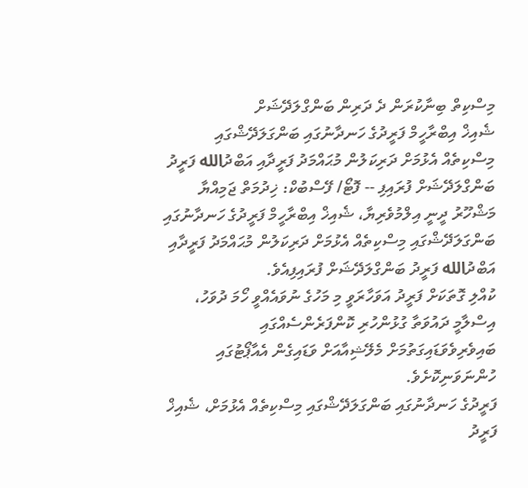މިސްކިތް ބިނާކުރަން ދެ ދަރިން ބަންގްލަދޭޝަށް
ޝެއިޚް އިބްރާހީމް ފަރީދުގެ ހަނދާނުގައި ބަންގަލަދޭޝްގައި މިސްކިތެއް އެޅުމަށް ދަރިކަލުން މުޙައްމަދު ފަރީދާއި އަބްދުالله ފަރީދު ބަންގްލަދޭޝަށް ފުރައިފި -- ފޮޓޯ/ ފޭސްބުކް: ޚިދުމަތް ޖަމިއްޔާ
މަޝްހޫރު ދީނީ އިލްމުވެރިޔާ، ޝެއިޚް އިބްރާހީމް ފަރީދުގެ ހަނދާނުގައި ބަންގަލަދޭޝްގައި މިސްކިތެއް އެޅުމަށް ދަރިކަލުން މުޙައްމަދު ފަރީދާއި އަބްދުالله ފަރީދު ބަންގްލަދޭޝަށް ފުރައިފިއެވެ.
ކުއްލި ގޮތަކަށް ފަރީދު އަވަހާރަވީ މި މަހުގެ ނުވައެއްވީ ހޯމަ ދުވަހު، އިސްލާމީ ދައުވަތާ ގުޅުންހުރި ކޮންފަރެންސެއްގައި ބައިވެރިވެވަޑައިގަތުމަށް މެލޭޝިއާއަށް ވަޑައިގެން އެއާޕޯޓުގައި ހުންނަވަނިކޮށެވެ.
ފަރީދުގެ ހަނދާނުގައި ބަންގަލަދޭޝްގައި މިސްކިތެއް އެޅުމަށް، ޝެއިޚް ފަރީދު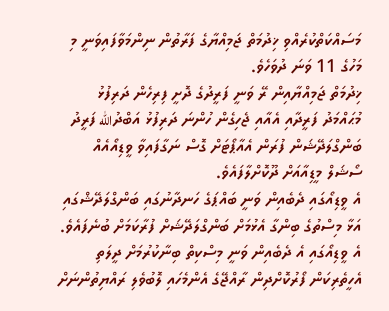މަސައްކަތްކުރެއްވި ޚިދުމަތް ޖަމިއްޔާގެ ފަރާތުން ނިންމަވާފައިވަނީ މި މަހުގެ 11 ވަނަ ދުވަހެވެ.
ޚިދުމަތް ޖަމިއްޔާއިން ރޭ ވަނީ ފަރީދުގެ ދޮށީ ފިރިހެން ދަރިފުޅު މުޙައްމަދު ފަރީދާއި އެއާއި ޖެހިގެން ހުންނަ ދަރިފުޅު އަބްދުالله ފަރީދު ބަންގްލަދޭޝަން ފުރަން އެއާޕޯޓަށް ގޮސް ނަގާފައިވާ ވީޑިއޯއެއް ސޯޝަލް މީޑިއާއަށް ދޫކޮށްލާފައެވެ.
އެ ވީޑިއޯގައި ދެބެއިން ވަނީ ބައްޕަގެ ހަނދާނުގައި ބަންގްލަދޭޝްގައި އަޅާ މިސްތުގެ ބިންގާ އެޅުމަށް ބަންގްލަދޭޝަށް ފުރާކަމަށް ބުނެފައެވެ.
އެ ވީޑިއޯގައި އެ ދެބެއިން ވަނީ މިސްކިތް ބިނާކުރުމަށް ދީލަތި އެހީތެރިކަން ފޯރުކޮށްދިން ރާއްޖޭގެ އެންމެހައި ލޮބުވެލި ރައްޔިތުންނަށް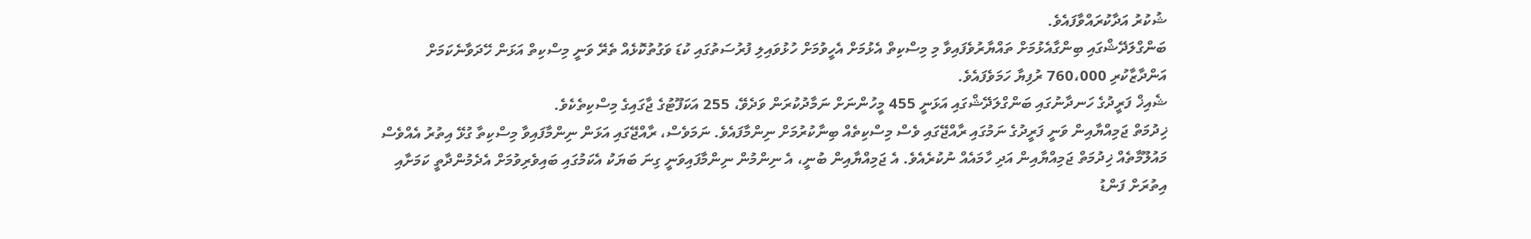ޝުކުރު އަދާކުރައްވާފައެވެ.
ބަންގްލަދޭޝްގައި ބިންގާއެޅުމަށް ތައްޔާރުވެފައިވާ މި މިސްކިތް އެޅުމަށް އެހީވުމަށް ހުޅުވައިލި ފުރުސަތުގައި ކުޑަ ވަގުތުކޮޅެއް ތެރޭ ވަނީ މިސްކިތް އަޅަން ހޭދަވާނެކަމަށް އަންދާޒާކުރި 760،000 ރުފިޔާ ހަމަވެފައެވެ.
ޝެއިޚް ފަރީދުގެ ހަނދާނުގައި ބަންގްލަދޭޝްގައި އަޅަނީ 455 މީހުންނަށް ނަމާދުކުރަން ވަދެވޭ، 255 އަކަފޫޓުގެ ޖާގައިގެ މިސްކިތެކެވެ.
ޚިދުމަތް ޖަމިއްޔާއިން ވަނީ ފަރީދުގެ ނަމުގައި ރާއްޖޭގައި ވެސް މިސްކިތެއް ބިނާކުރުމަށް ނިންމާފައެވެ. ނަމަވެސް، ރާއްޖޭގައި އަޅަން ނިންމާފައިވާ މިސްކިތާ ގުޅޭ އިތުރު އެއްވެސް މައުލޫމާތެއް ޚިދުމަތް ޖަމިއްޔާއިން އަދި ހާމައެއް ނުކުރެއެވެ. އެ ޖަމިއްޔާއިން ބުނީ، އެ ނިންމުން ނިންމާފައިވަނީ ގިނަ ބަޔަކު އެކަމުގައި ބައިވެރިވުމަށް އެދެމުންދާތީ ކަމަށާއި އިތުރަށް ފަންޑު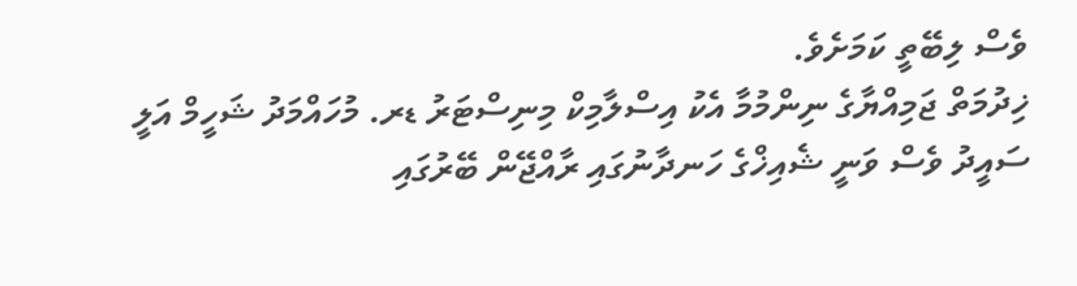ވެސް ލިބޭތީ ކަމަށެވެ.
ޚިދުމަތް ޖަމިއްޔާގެ ނިންމުމާ އެކު އިސްލާމިކް މިނިސްޓަރު ޑރ. މުހައްމަދު ޝަހީމް އަލީ ސައީދު ވެސް ވަނީ ޝެއިޚްގެ ހަނދާނުގައި ރާއްޖޭން ބޭރުގައި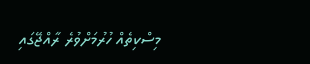މިސްކިތެއް ހުރުމަށްވުރެ ރާއްޖޭގައި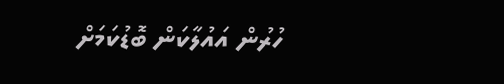ހުރުން އައުލާކަން ބޮޑުކަމަށް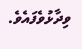ވިދާޅުވެފައެވެ.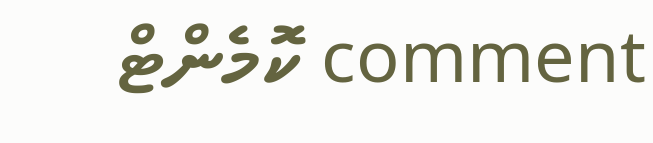comment ކޮމެންޓް